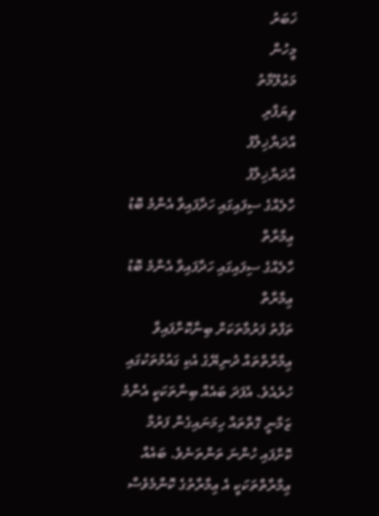ޚަބަރު
މީހުން
މަޢުލޫމާތު
ވިޔަފާރި
އާދަޔާޚިލާފު
އާދަޔާޚިލާފު
ހާލެއްގެ ސިފައިގައި ހަދާފައިވާ އެންމެ ބޮޑު ޢިމާރާތް
ހާލެއްގެ ސިފައިގައި ހަދާފައިވާ އެންމެ ބޮޑު ޢިމާރާތް
ތަފާތު ފަރުމާތަކަށް ބިނާކޮށްފައިވާ ޢިމާރާތްތައް ދުނިޔޭގެ އެކި ގައުމުތަކުގައި ހުރެއެވެ. އެފަދަ ބައެއް ބިނާތަކަކީ އެންމެ ޒަމާނީ ގޮތްތައް ހިމަނައިގެން ފަރުމާ ކޮށްފައި ހުންނަ ތަންތަނެވެ. ބައެއް ޢިމާރާތްތަކަކީ އެ ޢިމާރާތުގެ ކޮންމެވެސް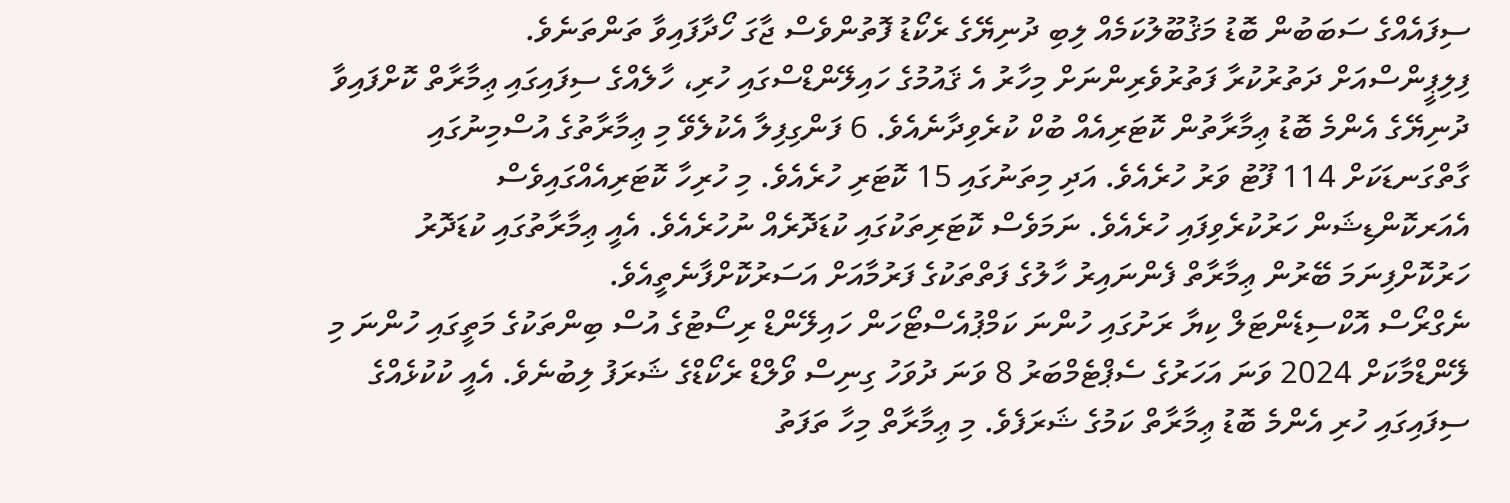ސިފައެއްގެ ސަބަބުން ބޮޑު މަޤުބޫލުކަމެއް ލިބި ދުނިޔޭގެ ރެކޯޑު ފޮތުންވެސް ޖާގަ ހޯދާފައިވާ ތަންތަނެވެ.
ފިލިޕީންސްއަށް ދަތުރުކުރާ ފަތުރުވެރިންނަށް މިހާރު އެ ޤައުމުގެ ހައިލޭންޑްސްގައި ހުރި، ހާލެއްގެ ސިފައިގައި ޢިމާރާތް ކޮށްފައިވާ ދުނިޔޭގެ އެންމެ ބޮޑު ޢިމާރާތުން ކޮޓަރިއެއް ބުކް ކުރެވިދާނެއެވެ. 6 ފަންގިފިލާ އެކުލެވޭ މި ޢިމާރާތުގެ އުސްމިނުގައި ގާތްގަނޑަކަށް 114 ފޫޓު ވަރު ހުރެއެވެ. އަދި މިތަނުގައި 15 ކޮޓަރި ހުރެއެވެ. މި ހުރިހާ ކޮޓަރިއެއްގައިވެސް އެއަރކޮންޑިޝަން ހަރުކުރެވިފައި ހުރެއެވެ. ނަމަވެސް ކޮޓަރިތަކުގައި ކުޑަދޮރެއް ނުހުރެއެވެ. އެއީ ޢިމާރާތުގައި ކުޑަދޮރު ހަރުކޮށްފިނަމަ ބޭރުން ޢިމާރާތް ފެންނައިރު ހާލުގެ ފަތްތަކުގެ ފަރުމާއަށް އަސަރުކޮށްފާނެތީއެވެ.
ނެގްރޯސް އޮކްސިޑެންޓަލް ކިޔާ ރަށުގައި ހުންނަ ކަމްޕުއެސްޓޯހަން ހައިލޭންޑް ރިސޯޓުގެ އުސް ބިންތަކުގެ މަތީގައި ހުންނަ މި ލޭންޑްމާކަށް 2024 ވަނަ އަހަރުގެ ސެޕްޓެމްބަރު 8 ވަނަ ދުވަހު ގިނިސް ވޯލްޑް ރެކޯޑްގެ ޝަރަފު ލިބުނެވެ. އެއީ ކުކުޅެއްގެ ސިފައިގައި ހުރި އެންމެ ބޮޑު ޢިމާރާތް ކަމުގެ ޝަރަފެވެ. މި ޢިމާރާތް މިހާ ތަފަތު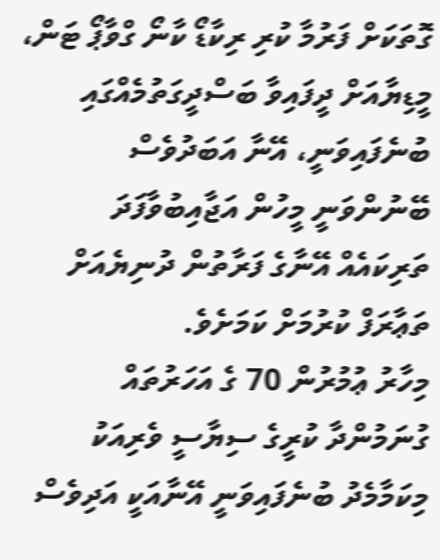ގޮތަކަށް ފަރުމާ ކުރި ރިކާޑޯ ކާނޯ ގްވާޕޯ ޓަން، މީޑިޔާއަށް ދީފައިވާ ބަސްދީގަތުމެއްގައި ބުނެފައިވަނީ، އޭނާ އަބަދުވެސް ބޭނުންވަނީ މީހުން އަޖާއިބުވާފަދަ ތަރިކައެއް އޭނާގެ ފަރާތުން ދުނިޔެއަށް ތަޢާރަފް ކުރުމަށް ކަމަށެވެ.
މިހާރު ޢުމުރުން 70 ގެ އަހަރުތައް ގުނަމުންދާ ކުރީގެ ސިޔާސީ ވެރިއަކު މިކަމާމެދު ބުނެފައިވަނީ އޭނާއަކީ އަދިވެސް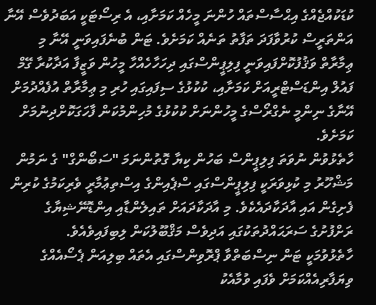ކުޑަކުއްޖެއްގެ އިޙްސާސްތައް ހުންނަ މީހެއް ކަމަށާއި، އެ ރިސޯޓަކީ އަބަދުވެސް އޭނާ އަންތަރީސް ކުރުވާފަދަ ތަފާތު ތަނެއް ކަމަށެވެ. ޓަން ބުނެފައިވަނީ އޭނާ މި ޢިމާރާތް ވަޤުފުކޮށްފައިވަނީ ފިލިޕީންސްގައި ދިހަހާހެއްހާ މީހުން ވަޒީފާ އަދާކުރާ ގޭމް ފައުލް އިންޑަސްޓްރީއަށް ކަމަށާއި، ކުކުޅުގެ ސިފައިގައި ހުރި މި ޢިމާރާތް އުފެއްދުމަށް އޭނާގެ ނިންމީ ނެގްރޯސްގެ މީހުންނަށް ކުކުޅުގެ މުހިންމުކަން ފާހަގަކޮށްދިނުމަށް ކަމަށެވެ.
ހާތެޅުވުން ނުވަތަ ފިލިޕީންސް ބަހުން ކިޔާ ގޮތުންނަމަ "ސަބޯންގް" ގެ ނަމުން މަޝްހޫރު މި ކުޅިވަރަކީ ފިލިޕީންސްގައި ސްޕެއިންގެ އިސްތިޢުމާރީ ވެރިކަމުގެ ކުރިން ފެށިގެން އައި އާދަކާދައެކެވެ. މި އާދަކާދައަށް ތައިލެންޑާއި އިންޑޮނޭޝިޔާގެ ރަށްފުށުގެ ސަރަޙައްދުތަކުގައި އަދިވެސް މަޤްބޫލުކަން ލިބިފައިވެއެވެ.
ހާތެޅުވުމަކީ ޓަން ނިސްބަތްވާ ޕްރޮވިންސްގައި އެތައް ބިލިއަން ޕެސޯއެއްގެ ވިޔަފާރިއެއްކަމަށް ވެފައި ވުމާއެކު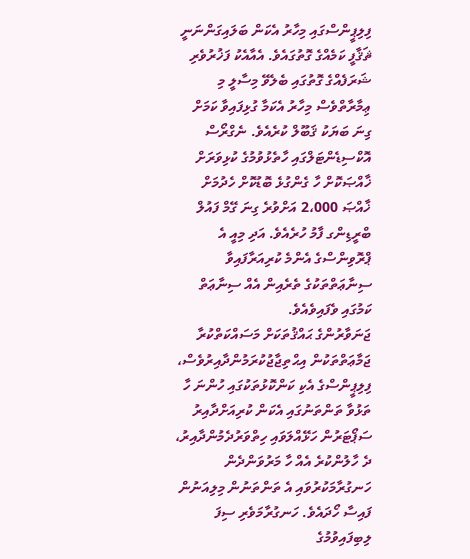ފިލިޕީންސްގައި މިހާރު އެކަން ބަލައިގަންނަނީ ޘަޤާފީ ކަމެއްގެ ގޮތުގައެވެ. އެއާއެކު ފަޚުރުވެރި ޝަރަފެއްގެ ގޮތުގައި ބެލެވޭ މިސާލީ މި ޢިމާރާތްވެސް މިހާރު އެކަމާ ގުޅިފައިވާ ކަމަށް ގިނަ ބަޔަކު ޤަބޫލް ކުރެއެވެ. ނެގްރޯސް އޮކްސިޑެންޓަލްގައި ހާތެޅުވުމުގެ ކުޅިވަރަށް ޚާއްޞަކޮށް ހާ ގެންގުޅެ ބޮޑުކޮށް ހެދުމަށް ޚާއްޞަ 2،000 އަށްވުރެ ގިނަ ގޭމް ފައުލް ބްރީޑިންގ ފާމު ހުރެއެވެ. އަދި މިއީ އެ ޕްރޮވިންސްގެ އެންމެ ކުރިއަރާފައިވާ ސިނާޢަތްތަކުގެ ތެރެއިން އެއް ސިނާޢަތް ކަމުގައި ވެފައިވެއެވެ.
ޖަނަވާރުންގެ ޙައްޤުތަކަށް މަސައްކަތްކުރާ ޖަމާޢަތްތަކުން އިޙްތިޖާޖުކުރަމުންދާއިރުވެސް، ފިލިޕީންސްގެ އެކި ކަންކޮޅުތަކުގައި ހުންނަ ހާ ތަޅުވާ ތަންތަނުގައި އެކަން ކުރިއަށްދާއިރު ސަޕޯޓަރުން ހަޅޭއްލަވައި ހިތްވަރުދެމުންދާއިރު، ދެ ހާލުންކުރެ އެއް ހާ މަރުވަންދެން ހަނގުރާމަކުރުވައި އެ ތަންތަނުން މިލިއަނުން ފައިސާ ހޯދައެވެ. ހަނގުރާމަވެރި ސިފަ ލިބިފައިވުމުގެ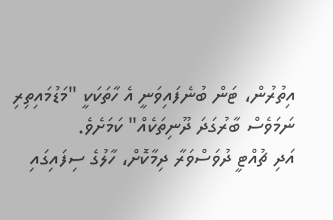އިތުރުން، ޓަން ބުނެފައިވަނީ އެ ހާތަކަކީ "މަޑުމައިތިރި ނަމަވެސް ބާރުގަދަ ދޫނިތަކެއް" ކަމަށެވެ.
އަދި ޗުއްޓީ ދުވަސްވަރާ ދިމާކޮށް، ހާލުގެ ސިފައިގައި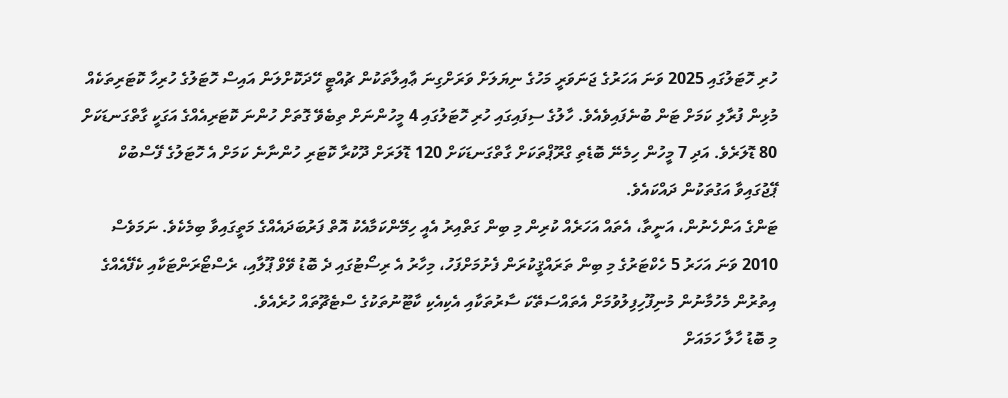ހުރި ހޮޓަލުގައި 2025 ވަނަ އަހަރުގެ ޖަނަވަރީ މަހުގެ ނިޔަލަށް ވަރަށްގިނަ ޢާއިލާތަކުން ޗުއްޓީ ހޭދަކޮށްލަން އައިސް ހޮޓަލުގެ ހުރިހާ ކޮޓަރިތަކެއް މުޅިން ފުރާލި ކަމަށް ޓަން ބުނެފައިވެއެވެ. ހާލުގެ ސިފައިގައި ހުރި ހޮޓަލުގައި 4 މީހުންނަށް ތިބެވޭ ގޮތަށް ހުންނަ ކޮޓަރިއެއްގެ އަގަކީ ގާތްގަނޑަކަށް 80 ޑޮލަރެވެ. އަދި 7 މީހުން ހިމެނޭ ބޮޑެތި ގްރޫޕްތަކަށް ގާތްގަނޑަކަށް 120 ޑޮލަރަށް ދޫކުރާ ކޮޓަރި ހުންނާނެ ކަމަށް އެ ހޮޓަލުގެ ފޭސްބުކް ޕޭޖުގައިވާ އަގުތަކުން ދައްކައެވެ.
ޓަންގެ އަންހެނުން، އަނީތާ، އެތައް އަހަރެއް ކުރިން މި ބިން ގަތްއިރު އެއީ ހިމޭންކަމާއެކު އޮތް ފަރުބަދައެއްގެ މަތީގައިވާ ބިމެކެވެ. ނަމަވެސް 2010 ވަނަ އަހަރު 5 ހެކްޓަރުގެ މި ބިން ތަރައްޤީކުރަން ފެށުމަށްފަހު، މިހާރު އެ ރިސޯޓުގައި ދެ ބޮޑު ވޭވް ޕޫލާއި، ރެސްޓޯރަންޓަކާއި ކެފޭއެއްގެ އިތުރުން މެހުމާނުން މުނިފޫހިފިލުވުމަށް އެތައްސަތޭކަ ސާރުތަކާއި އެކިއެކި ކާޓޫނުތަކުގެ ސްޓެޗޫތައް ހުރެއެވެ.
މި ބޮޑު ހާލާ ހަމައަށް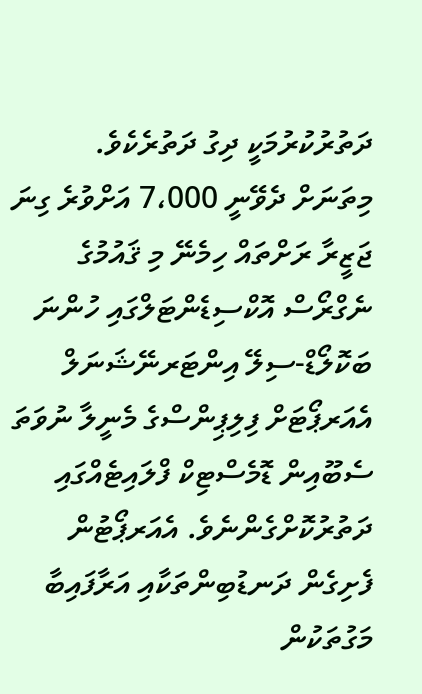ދަތުރުކުރުމަކީ ދިގު ދަތުރެކެވެ. މިތަނަށް ދެވޭނީ 7،000 އަށްވުރެ ގިނަ ޖަޒީރާ ރަށްތައް ހިމެނޭ މި ޤައުމުގެ ނެގްރޯސް އޮކްސިޑެންޓަލްގައި ހުންނަ ބަކޮލޯޑް-ސިލޭ އިންޓަރނޭޝަނަލް އެއަރޕޯޓަށް ފިލިޕިންސްގެ މެނީލާ ނުވަތަ ސެބޫއިން ޑޮމެސްޓިކް ފްލައިޓެއްގައި ދަތުރުކޮށްގެންނެވެ. އެއަރޕޯޓުން ފެށިގެން ދަނޑުބިންތަކާއި އަރާފައިބާ މަގުތަކުން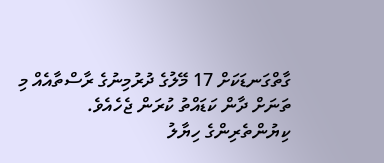ގާތްގަނޑަކަށް 17 މޭލުގެ ދުރުމިނުގެ ރާސްތާއެއް މި ތަނަށް ދާން ކަޑައްތު ކުރަން ޖެހެއެވެ.
ކިޔުންތެރިންގެ ހިޔާލު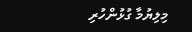މިލިޔުމާ ގުޅުންހުރި